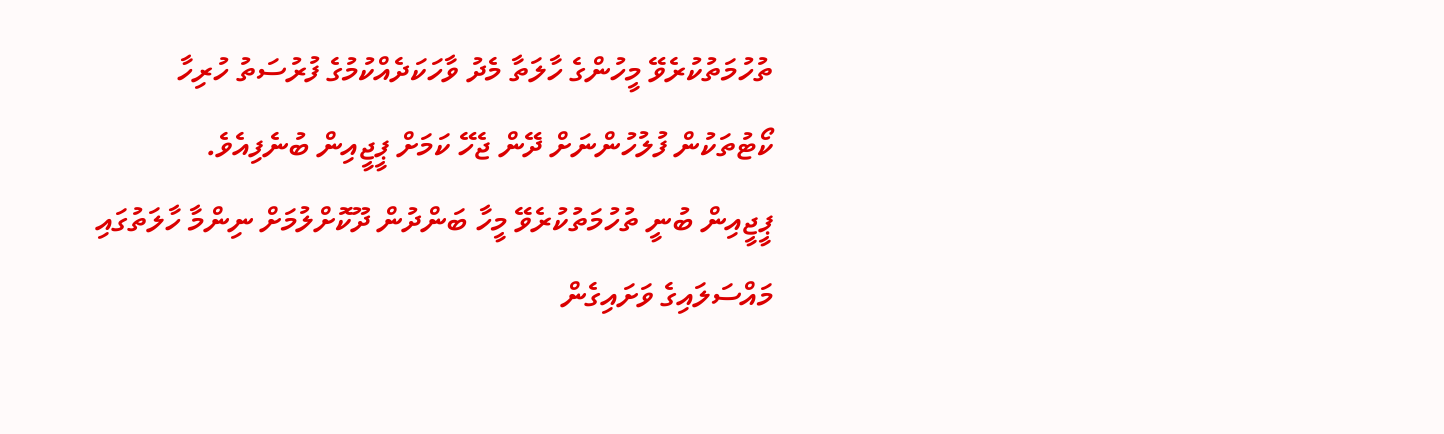ތުހުމަތުކުރެވޭ މީހުންގެ ހާލަތާ މެދު ވާހަކަދެއްކުމުގެ ފުރުސަތު ހުރިހާ ކޯޓުތަކުން ފުލުހުންނަށް ދޭން ޖެހޭ ކަމަށް ޕީޖީއިން ބުނެފިއެވެ.
ޕީޖީއިން ބުނީ ތުހުމަތުކުރެވޭ މީހާ ބަންދުން ދޫކޮށްލުމަށް ނިންމާ ހާލަތުގައި މައްސަލައިގެ ވަށައިގެން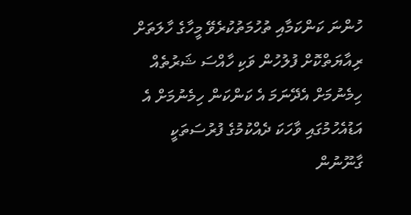ހުންނަ ކަންކަމާއި ތުހުމަތުކުރެވޭ މީހާގެ ހާލަތަށް ރިއާޔަތްކޮށް ފުލުހުން ވަކި ހާއްސަ ޝަރުތެއް ހިމެނުމަށް އެދޭނަމަ އެ ކަންކަން ހިމެނުމަށް އެ އަޑުއެހުމުގައި ވާހަކަ ދެއްކުމުގެ ފުރުސަތަކީ ގާނޫނުން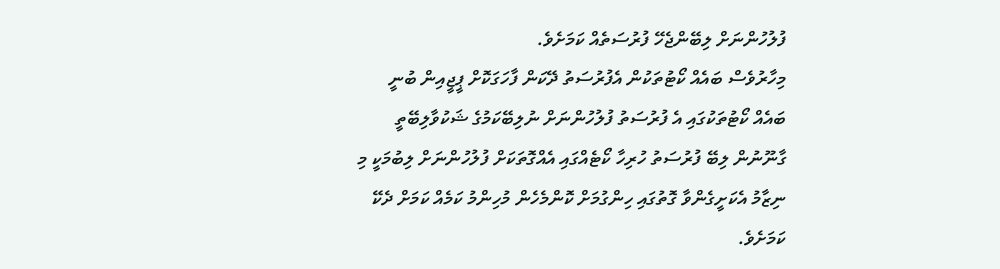ފުލުހުންނަށް ލިބޭންޖެހޭ ފުރުސަތެއް ކަމަށެވެ.
މިހާރުވެސް ބައެއް ކޯޓުތަކުން އެފުރުސަތު ދޭކަން ފާހަގަކޮށް ޕީޖީއިން ބުނީ ބައެއް ކޯޓުތަކުގައި އެ ފުރުސަތު ފުލުހުންނަށް ނުލިބޭކަމުގެ ޝަކުވާލިބޭތީ ގާނޫނުން ލިބޭ ފުރުސަތު ހުރިހާ ކޯޓެއްގައި އެއްގޮތަކަށް ފުލުހުންނަށް ލިބުމަކީ މި ނިޒާމު އެކަށީގެންވާ ގޮތުގައި ހިންގުމަށް ކޮންމެހެން މުހިންމު ކަމެއް ކަމަށް ދެކޭ ކަމަށެވެ.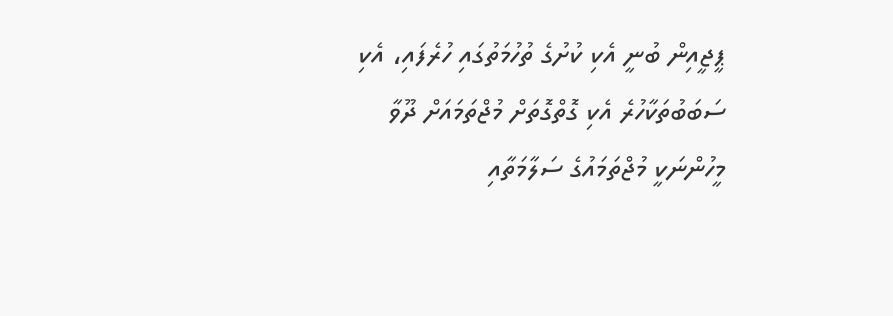ޕީޖީއިން ބުނީ އެކި ކުށުގެ ތުހުމަތުގައި ހުރެފައި، އެކި ސަބަބުތަކާހުރެ އެކި ގޮތްގޮތަށް މުޖްތަމައަށް ދޫވާ މީހުންނަކީ މުޖްތަމައުގެ ސަލާމަތާއި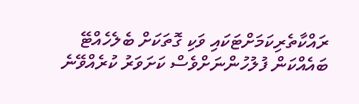ރައްކާތެރިކަމަށްޓަކައި ވަކި ގޮތަކަށް ބެލެހެއްޓޭ ބައެއްކަން ފުލުހުންނަށްވެސް ކަށަވަރު ކުރެއްވޭނެ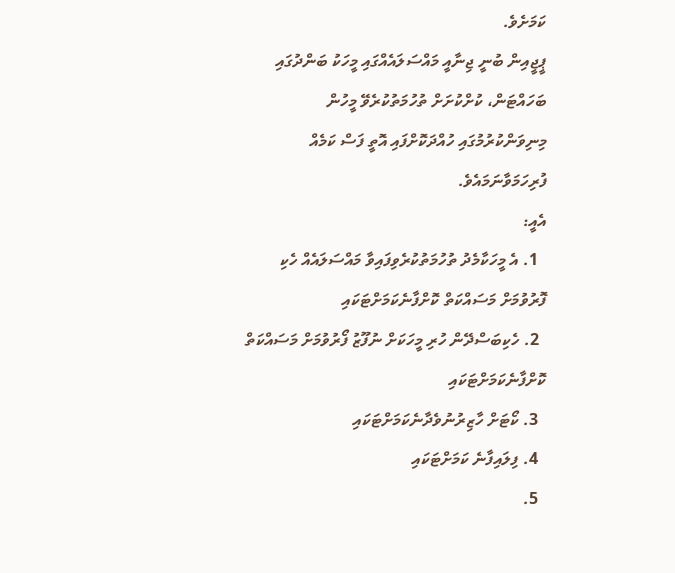ކަމަށެވެ.
ޕީޖީއިން ބުނީ ޖިނާއީ މައްސަލައެއްގައި މީހަކު ބަންދުގައި ބަހައްޓަން، ކުށްކުށަށް ތުހުމަތުކުރެވޭ މީހުން މިނިވަންކުރުމުގައި ހުއްދަކޮށްފައި އޮތީ ފަސް ކަމެއް ފުރިހަމަވާނަމައެވެ.
އެއީ:
  1. އެ މީހަކާމެދު ތުހުމަތުކުރެވިފައިވާ މައްސަލައެއް ހެކި ފޮރުވުމަށް މަސައްކަތް ކޮށްފާނެކަމަށްޓަކައި
  2. ހެކިބަސްދޭން ހުރި މީހަކަށް ނުފޫޒު ފޯރުވުމަށް މަސައްކަތް ކޮށްފާނެކަމަށްޓަކައި
  3. ކޯޓަށް ހާޒިރުނުވެދާނެކަމަށްޓަކައި
  4. ފިލައިފާނެ ކަމަށްޓަކައި
  5.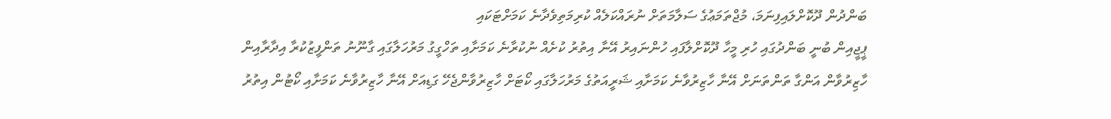ބަންދުން ދޫކޮށްލައިފިނަމަ، މުޖްތަމަޢުގެ ސަލާމަތަށް ނުރައްކަލެއް ކުރިމަތިވެދާނެ ކަމަށްޓަކައި
ޕީޖީއިން ބުނީ ބަންދުގައި ހުރި މީހާ ދޫކޮށްލާފައި ހުންނައިރު އޭނާ އިތުރު ކުށެއް ނުކުރާނެ ކަމަށާއި ތަހްގީގު މަރުހަލާގައި ގާނޫނު ތަންފީޒުކުރާ އިދާރާއިން ހާޒިރުވާން އަންގާ ތަންތަނަށް އޭނާ ހާޒިރުވާނެ ކަމަށާއި ޝަރީއަތުގެ މަރުހަލާގައި ކޯޓަށް ހާޒިރުވާންޖެހޭ ގަޑިއަށް އޭނާ ހާޒިރުވާނެ ކަމަށާއި ކޯޓުން އިތުރު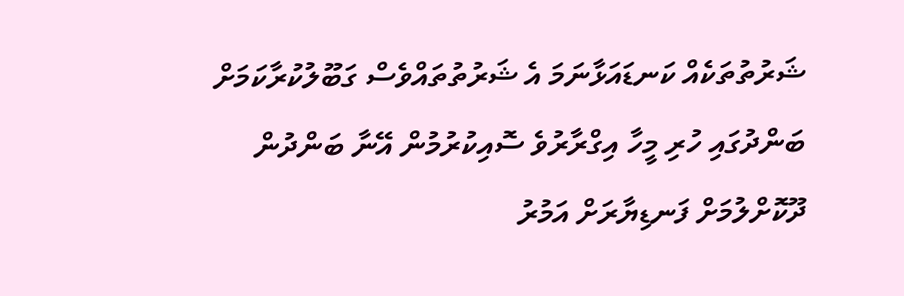ޝަރުތުތަކެއް ކަނޑައަޅާނަމަ އެ ޝަރުތުތައްވެސް ގަބޫލުކުރާކަމަށް ބަންދުގައި ހުރި މީހާ އިގްރާރުވެ ސޮއިކުރުމުން އޭނާ ބަންދުން ދޫކޮށްލުމަށް ފަނޑިޔާރަށް އަމުރު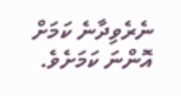ނެރެވިދާނެ ކަމަށް އޮންނަ ކަމަށެވެ.